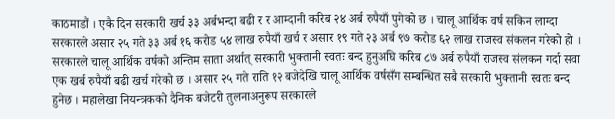काठमाडौं । एकै दिन सरकारी खर्च ३३ अर्बभन्दा बढी र र आम्दानी करिब २४ अर्ब रुपैयाँ पुगेको छ । चालू आर्थिक वर्ष सकिन लाग्दा सरकारले असार २५ गते ३३ अर्ब १६ करोड ५४ लाख रुपैयाँ खर्च र असार १९ गते २३ अर्ब ९७ करोड ६२ लाख राजस्व संकलन गरेको हो ।
सरकारले चालू आर्थिक वर्षको अन्तिम साता अर्थात् सरकारी भुक्तानी स्वतः बन्द हुनुअघि करिब ८७ अर्ब रुपैयाँ राजस्व संलकन गर्दा सवा एक खर्ब रुपैयाँ बढी खर्च गरेको छ । असार २५ गते राति १२ बजेदेखि चालू आर्थिक वर्षसँग सम्बन्धित सबै सरकारी भुक्तानी स्वतः बन्द हुनेछ । महालेखा नियन्त्रकको दैनिक बजेटरी तुलनाअनुरूप सरकारले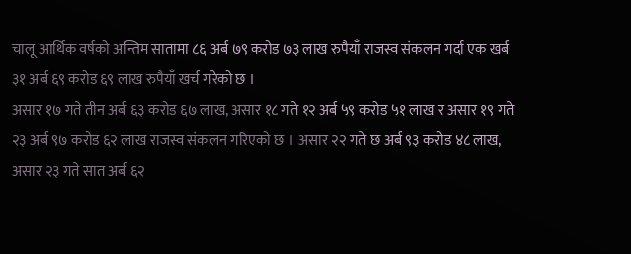चालू आर्थिक वर्षको अन्तिम सातामा ८६ अर्ब ७९ करोड ७३ लाख रुपैयाँ राजस्व संकलन गर्दा एक खर्ब ३१ अर्ब ६९ करोड ६९ लाख रुपैयाँ खर्च गरेको छ ।
असार १७ गते तीन अर्ब ६३ करोड ६७ लाख, असार १८ गते १२ अर्ब ५९ करोड ५१ लाख र असार १९ गते २३ अर्ब ९७ करोड ६२ लाख राजस्व संकलन गरिएको छ । असार २२ गते छ अर्ब ९३ करोड ४८ लाख, असार २३ गते सात अर्ब ६२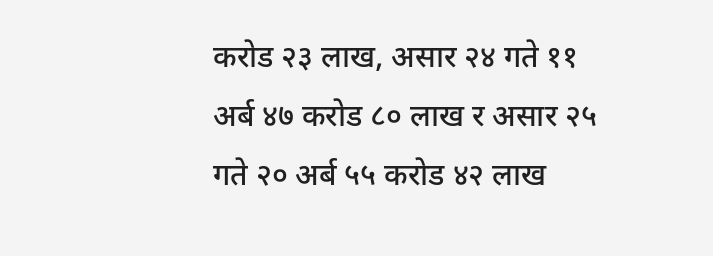करोड २३ लाख, असार २४ गते ११ अर्ब ४७ करोड ८० लाख र असार २५ गते २० अर्ब ५५ करोड ४२ लाख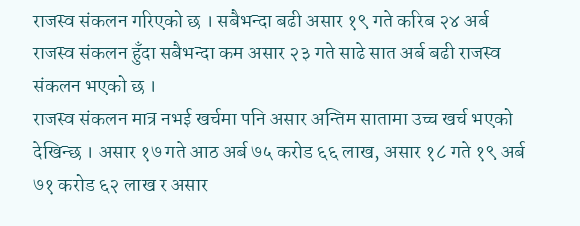राजस्व संकलन गरिएको छ । सबैभन्दा बढी असार १९ गते करिब २४ अर्ब राजस्व संकलन हुँदा सबैभन्दा कम असार २३ गते साढे सात अर्ब बढी राजस्व संकलन भएको छ ।
राजस्व संकलन मात्र नभई खर्चमा पनि असार अन्तिम सातामा उच्च खर्च भएको देखिन्छ । असार १७ गते आठ अर्ब ७५ करोड ६६ लाख, असार १८ गते १९ अर्ब ७१ करोड ६२ लाख र असार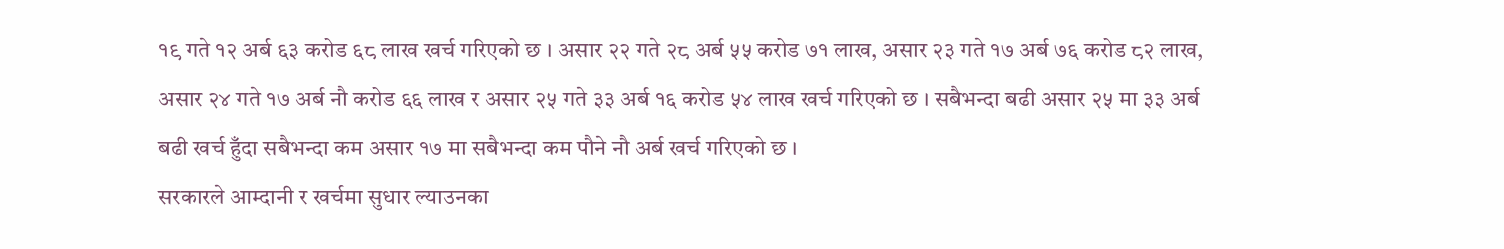१९ गते १२ अर्ब ६३ करोड ६८ लाख खर्च गरिएको छ । असार २२ गते २८ अर्ब ५५ करोड ७१ लाख, असार २३ गते १७ अर्ब ७६ करोड ८२ लाख, असार २४ गते १७ अर्ब नौ करोड ६६ लाख र असार २५ गते ३३ अर्ब १६ करोड ५४ लाख खर्च गरिएको छ । सबैभन्दा बढी असार २५ मा ३३ अर्ब बढी खर्च हुँदा सबैभन्दा कम असार १७ मा सबैभन्दा कम पौने नौ अर्ब खर्च गरिएको छ ।
सरकारले आम्दानी र खर्चमा सुधार ल्याउनका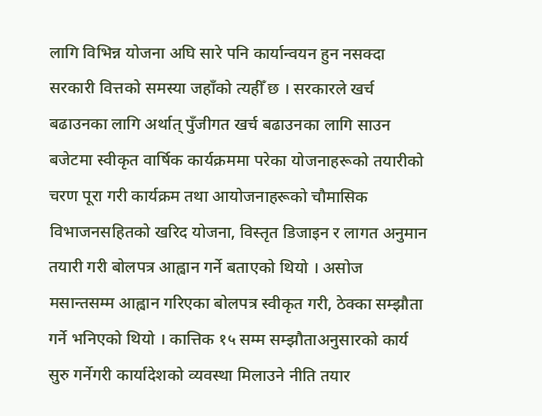लागि विभिन्न योजना अघि सारे पनि कार्यान्वयन हुन नसक्दा सरकारी वित्तको समस्या जहाँको त्यहीँ छ । सरकारले खर्च बढाउनका लागि अर्थात् पुँजीगत खर्च बढाउनका लागि साउन बजेटमा स्वीकृत वार्षिक कार्यक्रममा परेका योजनाहरूको तयारीको चरण पूरा गरी कार्यक्रम तथा आयोजनाहरूको चौमासिक विभाजनसहितको खरिद योजना, विस्तृत डिजाइन र लागत अनुमान तयारी गरी बोलपत्र आह्वान गर्ने बताएको थियो । असोज मसान्तसम्म आह्वान गरिएका बोलपत्र स्वीकृत गरी, ठेक्का सम्झौता गर्ने भनिएको थियो । कात्तिक १५ सम्म सम्झौताअनुसारको कार्य सुरु गर्नेगरी कार्यादेशको व्यवस्था मिलाउने नीति तयार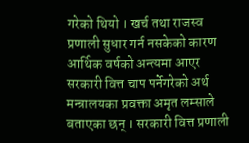गरेको थियो । खर्च तथा राजस्व प्रणाली सुधार गर्न नसकेको कारण आर्थिक वर्षको अन्त्यमा आएर सरकारी वित्त चाप पर्नेगरेको अर्थ मन्त्रालयका प्रवक्ता अमृत लम्साले बताएका छन् । सरकारी वित्त प्रणाली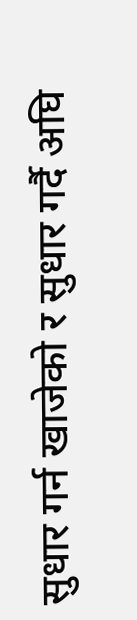सुधार गर्न खाजेको र सुधार गर्दै अघि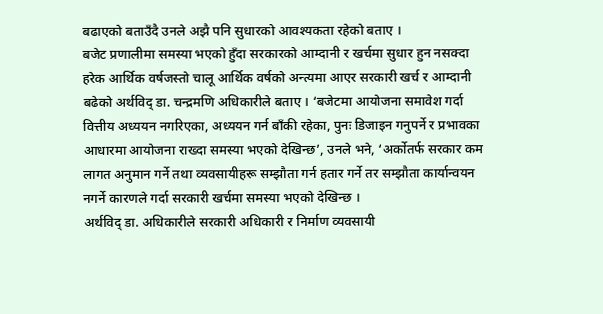बढाएको बताउँदै उनले अझै पनि सुधारको आवश्यकता रहेको बताए ।
बजेट प्रणालीमा समस्या भएको हुँदा सरकारको आम्दानी र खर्चमा सुधार हुन नसक्दा हरेक आर्थिक वर्षजस्तो चालू आर्थिक वर्षको अन्त्यमा आएर सरकारी खर्च र आम्दानी बढेको अर्थविद् डा. चन्द्रमणि अधिकारीले बताए । ‘बजेटमा आयोजना समावेश गर्दा वित्तीय अध्ययन नगरिएका, अध्ययन गर्न बाँकी रहेका, पुनः डिजाइन गनुपर्ने र प्रभावका आधारमा आयोजना राख्दा समस्या भएको देखिन्छ’, उनले भने, ‘अर्कोतर्फ सरकार कम लागत अनुमान गर्ने तथा व्यवसायीहरू सम्झौता गर्न हतार गर्ने तर सम्झौता कार्यान्वयन नगर्ने कारणले गर्दा सरकारी खर्चमा समस्या भएको देखिन्छ ।
अर्थविद् डा. अधिकारीले सरकारी अधिकारी र निर्माण व्यवसायी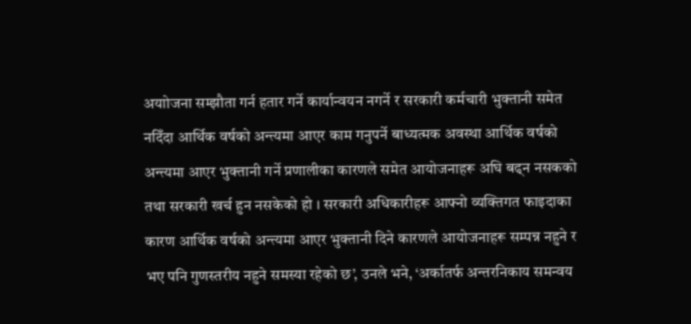अयाोजना सम्झौता गर्न हतार गर्ने कार्यान्वयन नगर्ने र सरकारी कर्मचारी भुक्तानी समेत नदिँदा आर्थिक वर्षको अन्त्यमा आएर काम गनुपर्ने बाध्यत्मक अवस्था आर्थिक वर्षको अन्त्यमा आएर भुक्तानी गर्ने प्रणालीका कारणले समेत आयोजनाहरू अघि बढ्न नसकको तथा सरकारी खर्च हुन नसकेको हो । सरकारी अधिकारीहरू आफ्नो व्यक्तिगत फाइदाका कारण आर्थिक वर्षको अन्त्यमा आएर भुक्तानी दिने कारणले आयोजनाहरू सम्पन्न नहुने र भए पनि गुणस्तरीय नहुने समस्या रहेको छ’, उनले भने, ‘अर्कातर्फ अन्तरनिकाय समन्वय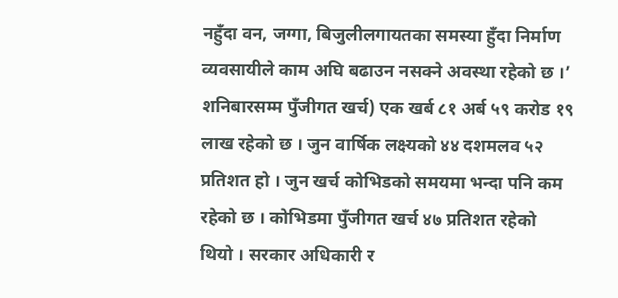नहुँदा वन, जग्गा, बिजुलीलगायतका समस्या हुँदा निर्माण व्यवसायीले काम अघि बढाउन नसक्ने अवस्था रहेको छ ।’
शनिबारसम्म पुँजीगत खर्च) एक खर्ब ८१ अर्ब ५९ करोड १९ लाख रहेको छ । जुन वार्षिक लक्ष्यको ४४ दशमलव ५२ प्रतिशत हो । जुन खर्च कोभिडको समयमा भन्दा पनि कम रहेको छ । कोभिडमा पुँजीगत खर्च ४७ प्रतिशत रहेको थियो । सरकार अधिकारी र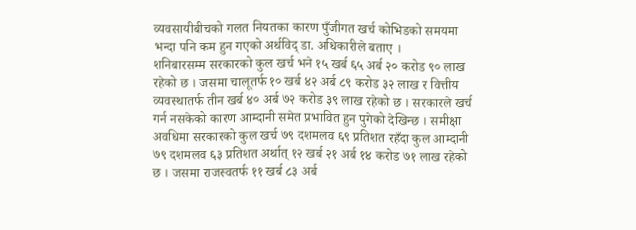व्यवसायीबीचको गलत नियतका कारण पुँजीगत खर्च कोभिडको समयमा भन्दा पनि कम हुन गएको अर्थविद् डा. अधिकारीले बताए ।
शनिबारसम्म सरकारको कुल खर्च भने १५ खर्ब ६५ अर्ब २० करोड ९० लाख रहेको छ । जसमा चालूतर्फ १० खर्ब ४२ अर्ब ८९ करोड ३२ लाख र वित्तीय व्यवस्थातर्फ तीन खर्ब ४० अर्ब ७२ करोड ३९ लाख रहेको छ । सरकारले खर्च गर्न नसकेको कारण आम्दानी समेत प्रभावित हुन पुगेको देखिन्छ । समीक्षा अवधिमा सरकारको कुल खर्च ७९ दशमलव ६९ प्रतिशत रहँदा कुल आम्दानी ७९ दशमलव ६३ प्रतिशत अर्थात् १२ खर्ब २१ अर्ब १४ करोड ७१ लाख रहेको छ । जसमा राजस्वतर्फ ११ खर्ब ८३ अर्ब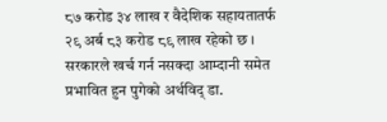८७ करोड ३४ लाख र वैदेशिक सहायतातर्फ २९ अर्ब ८३ करोड ८९ लाख रहेको छ । सरकारले खर्च गर्न नसक्दा आम्दानी समेत प्रभावित हुन पुगेको अर्थविद् डा.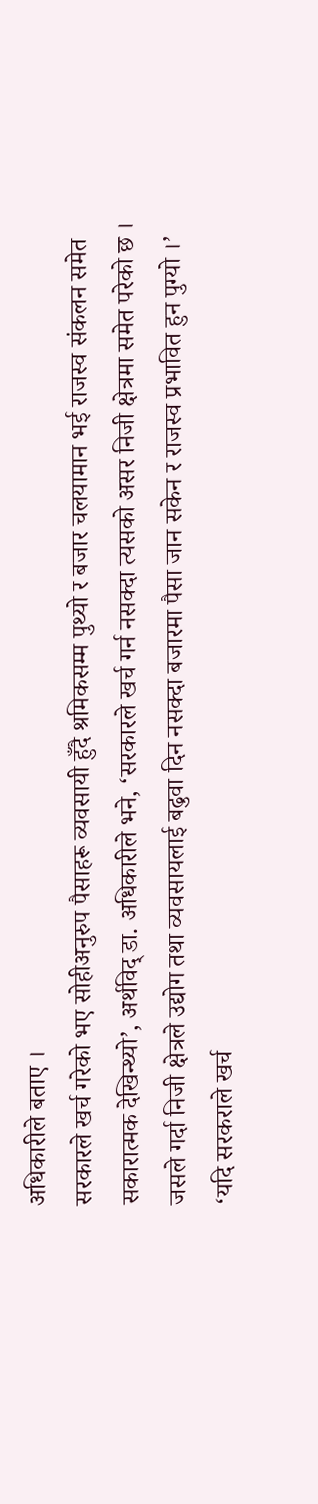अधिकारीले बताए ।
सरकारले खर्च गरेको भए सोहीअनुरुप पैसाहरू व्यवसायी हुँदै श्रमिकसम्म पुथ्यो र बजार चलयामान भई राजस्व संकलन समेत सकारात्मक देखिन्थ्यो’, अर्थविद् डा. अधिकारीले भने, ‘सरकारले खर्च गर्न नसक्दा त्यसको असर निजी क्षेत्रमा समेत परेको छ । जसले गर्दा निजी क्षेत्रले उद्योग तथा व्यवसायलाई बढुवा दिन नसक्दा बजारमा पैसा जान सकेन र राजस्व प्रभावित हुन पुग्यो ।’ ‘यदि सरकराले खर्च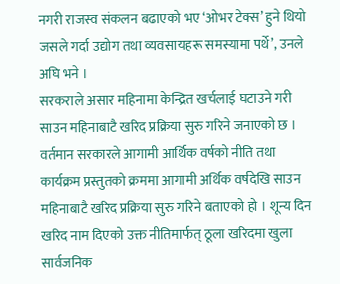नगरी राजस्व संकलन बढाएको भए ‘ओभर टेक्स’ हुने थियो जसले गर्दा उद्योग तथा व्यवसायहरू समस्यामा पर्थे’, उनले अघि भने ।
सरकराले असार महिनामा केन्द्रित खर्चलाई घटाउने गरी साउन महिनाबाटै खरिद प्रक्रिया सुरु गरिने जनाएको छ । वर्तमान सरकारले आगामी आर्थिक वर्षको नीति तथा कार्यक्रम प्रस्तुतको क्रममा आगामी अर्थिक वर्षदेखि साउन महिनाबाटै खरिद प्रक्रिया सुरु गरिने बताएको हो । शून्य दिन खरिद नाम दिएको उक्त नीतिमार्फत् ठूला खरिदमा खुला सार्वजनिक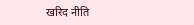खरिद नीति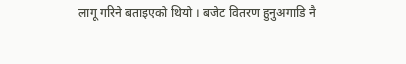लागू गरिने बताइएको थियो । बजेट वितरण हुनुअगाडि नै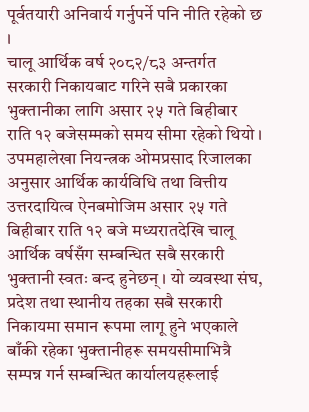पूर्वतयारी अनिवार्य गर्नुपर्ने पनि नीति रहेको छ ।
चालू आर्थिक वर्ष २०८२/८३ अन्तर्गत सरकारी निकायबाट गरिने सबै प्रकारका भुक्तानीका लागि असार २५ गते बिहीबार राति १२ बजेसम्मको समय सीमा रहेको थियो । उपमहालेखा नियन्त्रक ओमप्रसाद रिजालका अनुसार आर्थिक कार्यविधि तथा वित्तीय उत्तरदायित्व ऐनबमोजिम असार २५ गते बिहीबार राति १२ बजे मध्यरातदेखि चालू आर्थिक वर्षसँग सम्बन्धित सबै सरकारी भुक्तानी स्वतः बन्द हुनेछन् । यो व्यवस्था संघ, प्रदेश तथा स्थानीय तहका सबै सरकारी निकायमा समान रूपमा लागू हुने भएकाले बाँकी रहेका भुक्तानीहरू समयसीमाभित्रै सम्पन्न गर्न सम्बन्धित कार्यालयहरूलाई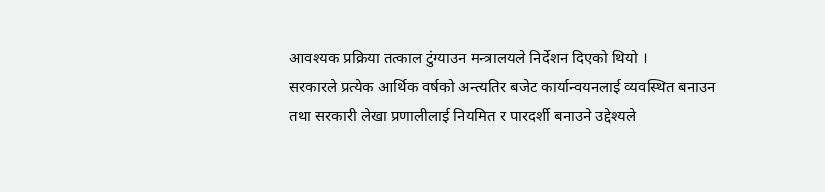आवश्यक प्रक्रिया तत्काल टुंग्याउन मन्त्रालयले निर्देशन दिएको थियो ।
सरकारले प्रत्येक आर्थिक वर्षको अन्त्यतिर बजेट कार्यान्वयनलाई व्यवस्थित बनाउन तथा सरकारी लेखा प्रणालीलाई नियमित र पारदर्शी बनाउने उद्देश्यले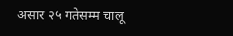असार २५ गतेसम्म चालू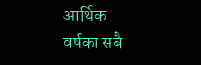आर्थिक वर्षका सबै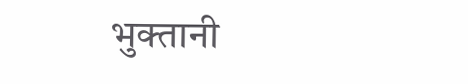भुक्तानी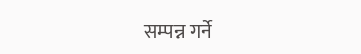सम्पन्न गर्ने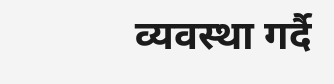व्यवस्था गर्दै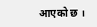आएको छ ।